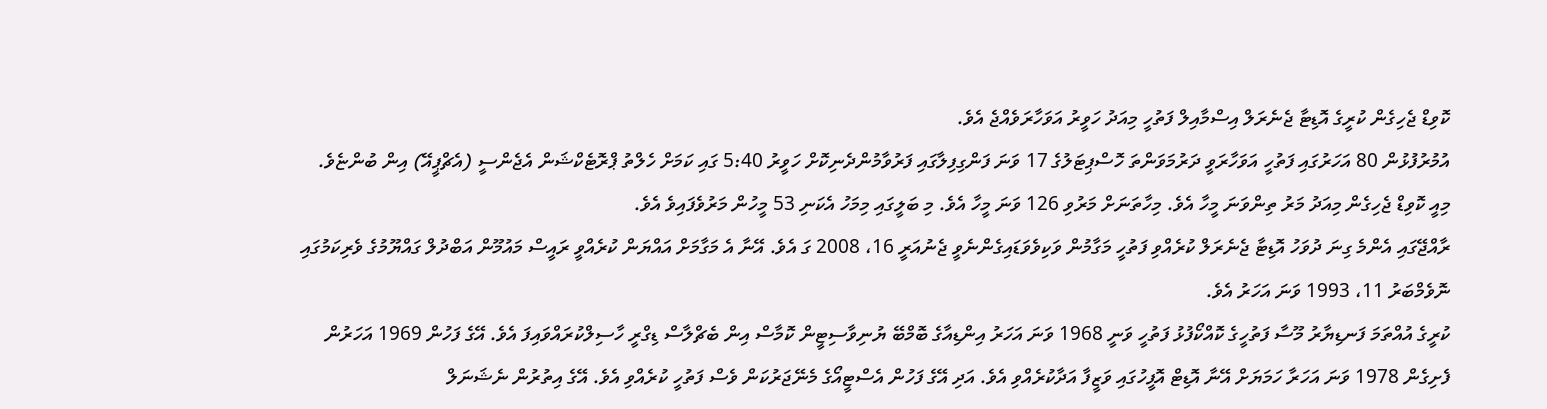ކޮވިޑް ޖެހިގެން ކުރީގެ އޮޑިޓާ ޖެނެރަލް އިސްމާއިލް ފަތުހީ މިއަދު ހަވީރު އަވަހާރަވެއްޖެ އެވެ.
އުމުރުފުޅުން 80 އަހަރުގައި ފަތުހީ އަވަހާރަވީ ދަރުމަވަންތަ ހޮސްޕިޓަލުގެ 17 ވަނަ ފަންގިފިލާގައި ފަރުވާމުންދެނިކޮށް ހަވީރު 5:40 ގައި ކަމަށް ހެލްތު ޕްރޮޓެކްޝަން އެޖެންސީ (އެޗްޕީއޭ) އިން ބުންޏެވެ. މިއީ ކޮވިޑް ޖެހިގެން މިއަދު މަރު ތިންވަނަ މީހާ އެވެ. މިހާތަނަށް މަރުވި 126 ވަނަ މީހާ އެވެ. މި ބަލީގައި މިމަހު އެކަނި 53 މީހުން މަރުވެފައިވެ އެވެ.
ރާއްޖޭގައި އެންމެ ގިނަ ދުވަހު އޮޑިޓާ ޖެނެރަލް ކުރެއްވި ފަތުހީ މަގާމުން ވަކިވެވަޑައިގެންނެވީ ޖެނުއަރީ 16، 2008 ގަ އެވެ. އޭނާ އެ މަގާމަށް އައްޔަން ކުރެއްވީ ރައީސް މައުމޫން އަބްދުލް ގައްޔޫމުގެ ވެރިކަމުގައި ނޮވެމްބަރު 11، 1993 ވަނަ އަހަރު އެވެ.
ކުރީގެ އުއްތަމަ ފަނޑިޔާރު މޫސާ ފަތުހީގެ ކޮއްކޯފުޅު ފަތުހީ ވަނީ 1968 ވަނަ އަހަރު އިންޑިއާގެ ބޮމްބޭ ޔުނިވާސިޓީން ކޮމާސް އިން ބެޗްލާސް ޑިގްރީ ހާސިލްކުރައްވައިފަ އެވެ. އޭގެ ފަހުން 1969 އަހަރުން ފެށިގެން 1978 ވަނަ އަހަރާ ހަމަޔަށް އޭނާ އޮޑިޓް އޮފީހުގައި ވަޒީފާ އަދާކުރެއްވި އެވެ. އަދި އޭގެ ފަހުން އެސްޓީއޯގެ މެނޭޖަރުކަން ވެސް ފަތުހީ ކުރެއްވި އެވެ. އޭގެ އިތުރުން ނެޝަނަލް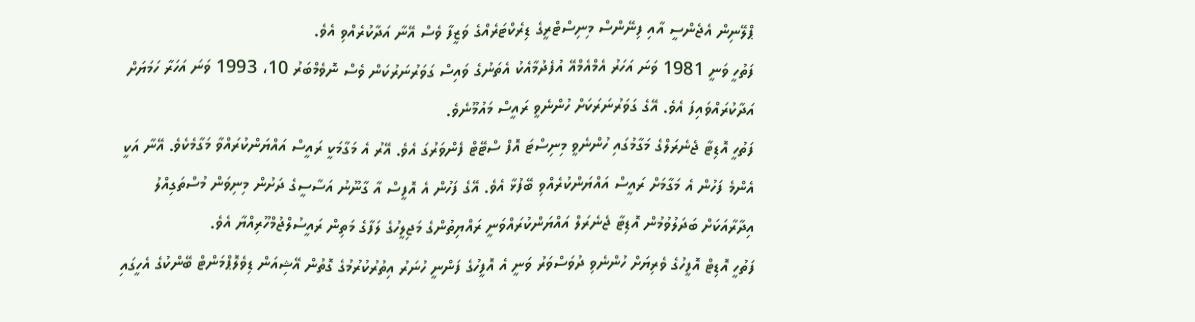ޕްލޭނިން އެޖެންސީ އާއި ފިނޭންސް މިނިސްޓްރީގެ ޑިރެކްޓަރެއްގެ ވަޒީފާ ވެސް އޭނާ އަދާކުރެއްވި އެވެ.
ފަތުހީ ވަނީ 1981 ވަނަ އަހަރު އެމްއެމްއޭ އުފެދުމާއެކު އެތަނުގެ ވައިސް ގަވަރުނަރުކަން ވެސް ނޮވެމްބަރު 10، 1993 ވަނަ އަހަރާ ހަމަޔަށް އަދާކުރައްވައިފަ އެވެ. އޭގެ ގަވަރުނަރަކަށް ހުންނެވީ ރައީސް މައުމޫނެވެ.
ފަތުހީ އޮޑިޓާ ޖެނެރަލްގެ މަގާމުގައި ހުންނެވީ މިނިސްޓަ އޮފް ސްޓޭޓް ފެންވަރުގަ އެވެ. އޭރު އެ މަގާމަކީ ރައީސް އައްޔަންކުރައްވާ މަގާމެކެވެ. އޭނާ އަކީ އެންމެ ފަހުން އެ މަގާމަށް ރައީސް އައްޔަންކުރެއްވި ބޭފުޅާ އެވެ. އޭގެ ފަހުން އެ އޮފީސް އާ ގާނޫނު އަސާސީގެ ދަށުން މިނިވަން މުސްތަގިއްލު އިދާރާއަކަށް ބަދަލުވުމުން އޮޑިޓާ ޖެނެރަލް އައްޔަންކުރައްވަނީ ރައްޔިތުންގެ މަޖިލީހުގެ ލަފާގެ މަތިން ރައީސުލްޖުމްހޫރިއްޔާ އެވެ.
ފަތުހީ އޮޑިޓް އޮފީހުގެ ވެރިޔަށް ހުންނެވި ދުވަސްވަރު ވަނީ އެ އޮފީހުގެ ފަންނީ ހުނަރު އިތުރުކުރުމުގެ ގޮތުން އޭޝިއަން ޑިވެލޮޕްމަންޓް ބޭންކުގެ އެހީގައި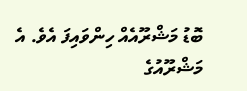ބޮޑު މަޝްރޫއެއް ހިންވައިފަ އެވެ. އެ މަޝްރޫއުގެ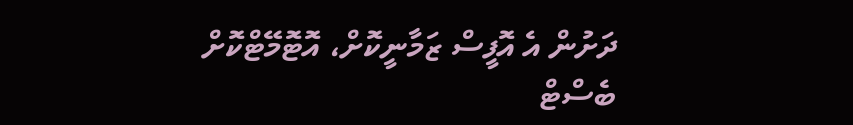ދަށުން އެ އޮފީސް ޒަމާނީކޮށް، އޮޓޮމޭޓްކޮށް ބެސްޓް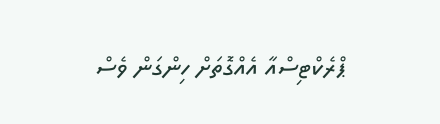ޕްރެކްޓިސްއާ އެއްގޮތަށް ހިންގަން ވެސް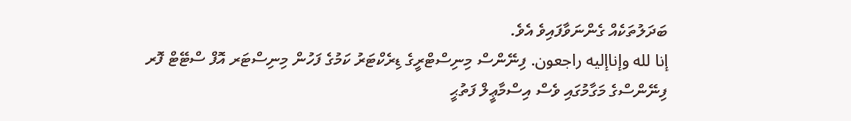ބަދަލުތަކެއް ގެންނަވާފައިވެ އެވެ.
إنا لله وإناإليه راجعون. ފިނޭންސް މިނިސްޓްރީގެ ޑިރެކްޓަރު ކަމުގެ ފަހުން މިނިސްޓަރ އޮފް ސްޓޭޓް ފޮރ ފިނޭންސްގެ މަގާމުގައި ވެސް އިސްމާޢީލް ފަތުޙީ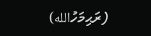(ރަޙިމަހުالله)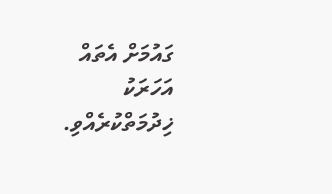ގައުމަށް އެތައް އަހަރަކު ޚިދުމަތްކުރެއްވި.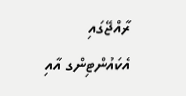ރާއްޖޭގައި އެކައުންޓިންގ އާއި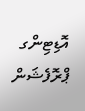އޮޑިޓިންގ ޕްރޮފެޝަން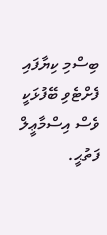ބިސްމި ކިޔާފައި ފެށްޓެވި ބޭފުޅަކީ ވެސް އިސްމާޢީލް ފަތުޙީ.